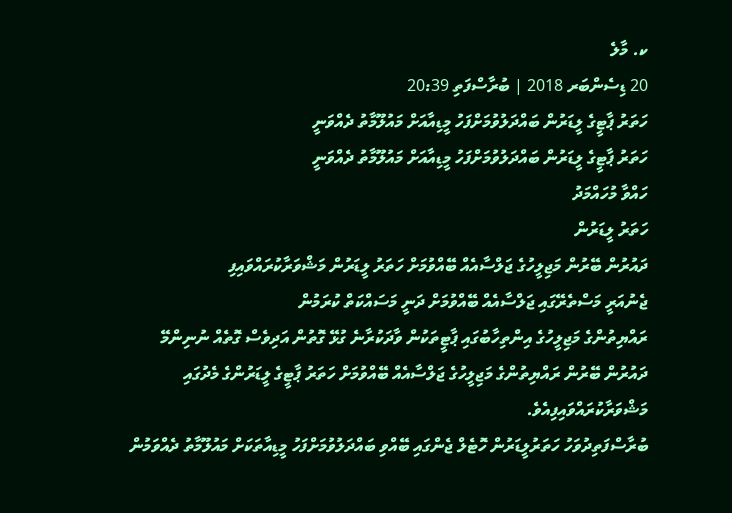ކ. މާލެ
20 ޑިސެންބަރ 2018 | ބުރާސްފަތި 20:39
ހަތަރު ޕާޓީގެ ލީޑަރުން ބައްދަލުވުމަށްފަހު މީޑިއާއަށް މައުލޫމާތު ދެއްވަނީ
ހަތަރު ޕާޓީގެ ލީޑަރުން ބައްދަލުވުމަށްފަހު މީޑިއާއަށް މައުލޫމާތު ދެއްވަނީ
ހައްވާ މުހައްމަދު
ހަތަރު ލީޑަރުން
ދައުރުން ބޭރުން މަޖިލީހުގެ ޖަލްސާއެއް ބޭއްވުމަށް ހަތަރު ލީޑަރުން މަޝްވަރާކުރައްވައިފި
ޖެނުއަރީ މަސްތެރޭގައި ޖަލްސާއެއް ބޭއްވުމަށް ދަނީ މަސައްކަތް ކުރަމުން
ރައްޔިތުންގެ މަޖިލީހުގެ އިންތިހާބުގައި ޕާޓީތަކުން ވާދަކުރާނެ ގުޅޭ ގޮތުން އަދިވެސް ގޮތެއް ނުނިންމޭ
ދައުރުން ބޭރުން ރައްޔިތުންގެ މަޖިލީހުގެ ޖަލްސާއެއް ބޭއްވުމަށް ހަތަރު ޕާޓީގެ ލީޑަރުންގެ މެދުގައި މަޝްވަރާކުރައްވައިފިއެވެ.
ބުރާސްފަތިދުވަހު ހަތަރުލީޑަރުން ހޮޓެލް ޖެންގައި ބޭއްވި ބައްދަލުވުމަށްފަހު މީޑިއާތަކަށް މައުލޫމާތު ދެއްވަމުން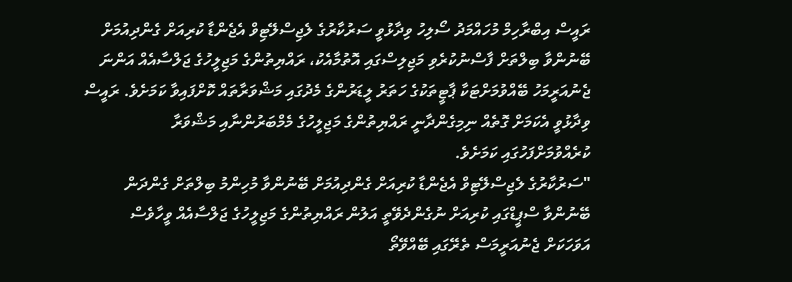ރައީސް އިބްރާހިމް މުހައްމަދު ސޯލިހު ވިދާޅުވީ ސަރުކާރުގެ ލެޖިސްލޭޓިވް އެޖެންޑާ ކުރިއަށް ގެންދިއުމަށް ބޭނުންވާ ބިލްތަށް ފާސްނުކުރެވި މަޖިލިސްގައި އޮތުމާއެކު، ރައްޔިތުންގެ މަޖިލީހުގެ ޖަލްސާއެއް އަންނަ ޖެނުއަރީމަހު ބޭއްވުމަށްޓަކާ ޕާޓީތަކުގެ ހަތަރު ލީޑަރުންގެ މެދުގައި މަޝްވަރާތައް ކޮށްފައިވާ ކަމަށެވެ. ރައީސް ވިދާޅުވީ އެކަމަށް ގޮތެއް ނިމިގެންދާނީ ރައްޔިތުންގެ މަޖިލީހުގެ މެމްބަރުންނާއި މަޝްވަރާ ކުރެއްވުމަށްފަހުގައި ކަމަށެވެ.
"ސަރުކާރުގެ ލެޖިސްލޭޓިވް އެޖެންޑާ ކުރިއަށް ގެންދިއުމަށް ބޭނުންވާ މުހިންމު ބިލްތަށް ގެންދަން ބޭނުންވާ ސްޕީޑްގައި ކުރިއަށް ނުގެންދެވޭތީ އަލުން ރައްޔިތުންގެ މަޖިލީހުގެ ޖަލްސާއެއް ވީހާވެސް އަވަހަކަށް ޖެނުއަރީމަސް ތެރޭގައި ބޭއްވޭތޯ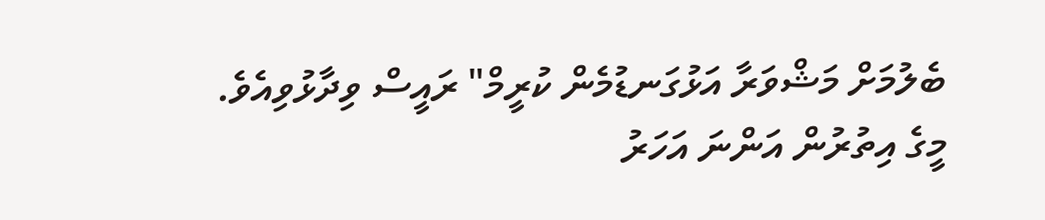ބެލުމަށް މަޝްވަރާ އަޅުގަނޑުމެން ކުރީމް" ރައީސް ވިދާޅުވިއެވެ.
މީގެ އިތުރުން އަންނަ އަހަރު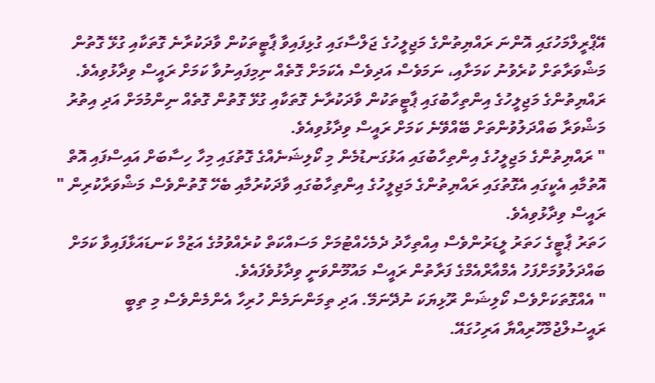އޭޕްރީލްމަހުގައި އޮންނަ ރައްޔިތުންގެ މަޖިލީހުގެ ޖަލްސާގައި ގުޅިފައިވާ ޕާޓީތަކުން ވާދަކުރާނެ ގޮތަކާއި ގުޅޭ ގޮތުން މަޝްވަރާތަށް ކުރެވުނު ކަމަށާއި، ނަމަވެސް އަދިވެސް އެކަމަށް ގޮތެއް ނިމިފައިނުވާ ކަމަށް ރައީސް ވިދާޅުވިއެވެ. ރައްޔިތުންގެ މަޖިލީހުގެ އިންތިހާބުގައި ޕާޓީތަކުން ވާދަކުރާނެ ގޮތަކާއި ގުޅޭ ގޮތުން ގޮތެއް ނިންމުމަށް އަދި އިތުރު މަޝްވަރާ ބައްދަލުވުންތަށް ބޭއްވޭނެ ކަމަށް ރައީސް ވިދާޅުވިއެވެ.
" ރައްޔިތުންގެ މަޖިލީހުގެ އިންތިހާބުގައި އަޅުގަނޑުމެން މި ކޯލިޝަނެއްގެ ގޮތުގައި މިހާ ހިސާބަށް އައިސްފައި އޮތް އޮތުމާއި އެކީގައި އެގޮތުގައި ރައްޔިތުންގެ މަޖިލީހުގެ އިންތިހާބުގައި ވާދަކުރުމާއި ބެހޭ ގޮތުންވެސް މަޝްވަރާކުރިން " ރައީސް ވިދާޅުވިއެވެ.
ހަތަރު ޕާޓީގެ ހަތަރު ލީޑަރުންވެސް އިއްތިހާދު ދެމެހެއްޓުމަށް މަސައްކަތް ކުރެއްވުމުގެ އަޒުމް ކަނޑައަޅާފައިވާ ކަމަށް ބައްދަލުވުމަށްފަހު އެމްއާރްއެމްގެ ފަރާތުން ރައީސް މައުމޫންވަނީ ވިދާޅުވެފައެވެ.
" އެއްގޮތަކަށްވެސް ކޯލިޝަން ރޫޅިޔަކަ ނުދޭނަމޭ. އަދި ތިމަންނަމެން ހުރިހާ އެންމެންވެސް މި ތިބީ ރައީސުލްޖުމްހޫރިއްޔާ އަރިހުގައޭ.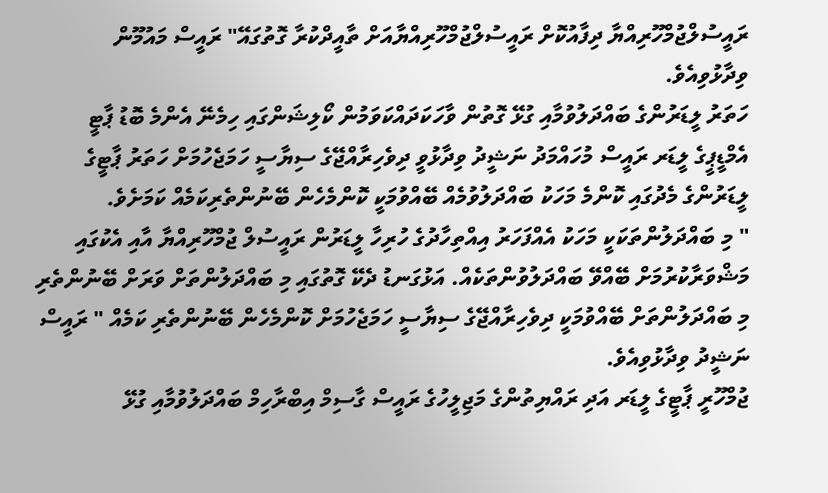ރައީސުލްޖުމްހޫރިއްޔާ ދިފާއުކޮށް ރައީސުލްޖުމްހޫރިއްޔާއަށް ތާއީދްކުރާ ގޮތުގައޭ" ރައީސް މައުމޫން ވިދާޅުވިއެވެ.
ހަތަރު ލީޑަރުންގެ ބައްދަލުވުމާއި ގުޅޭ ގޮތުން ވާހަކަދައްކަވަމުން ކޯލިޝަންގައި ހިމެނޭ އެންމެ ބޮޑު ޕާޓީ އެމްޑީޕީގެ ލީޑަރ ރައީސް މުހައްމަދު ނަޝީދު ވިދާޅުވީ ދިވެހިރާއްޖޭގެ ސިޔާސީ ހަމަޖެހުމަށް ހަތަރު ޕާޓީގެ ލީޑަރުންގެ މެދުގައި ކޮންމެ މަހަކު ބައްދަލުވުމެއް ބޭއްވުމަކީ ކޮންމެހެން ބޭނުންތެރިކަމެއް ކަމަށެވެ.
" މި ބައްދަލުންތަކަކީ މަހަކު އެއްފަހަރު އިއްތިހާދުގެ ހުރިހާ ލީޑަރުން ރައީސުލް ޖުމްހޫރިއްޔާ އާއި އެކުގައި މަޝްވަރާކުރުމަށް ބޭއްވޭ ބައްދަލުވުންތަކެއް. އަޅުގަނޑު ދެކޭ ގޮތުގައި މި ބައްދަލުންތަށް ވަރަށް ބޭނުންތެރި މި ބައްދަލުންތަށް ބޭއްވުމަކީ ދިވެހިރާއްޖޭގެ ސިޔާސީ ހަމަޖެހުމަށް ކޮންމެހެން ބޭނުންތެރި ކަމެއް " ރައީސް ނަޝީދު ވިދާޅުވިއެވެ.
ޖުމްހޫރީ ޕާޓީގެ ލީޑަރ އަދި ރައްޔިތުންގެ މަޖިލީހުގެ ރައީސް ގާސިމް އިބްރާހިމް ބައްދަލުވުމާއި ގުޅޭ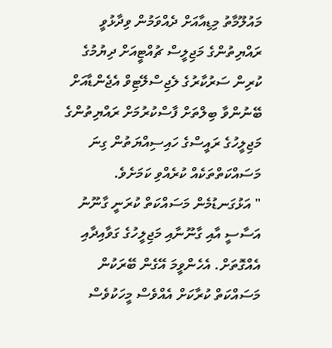މައުލޫމާތު މިޑިއާއަށް ދެއްވަމުން ވިދާޅުވީ ރައްޔިތުންގެ މަޖިލީސް ޗުއްޓީއަށް ދިޔުމުގެ ކުރިން ސަރުކާރުގެ ލެޖިސްލޭޓިވް އެޖެންޑާއަށް ބޭނުންވާ ބިލްތަށް ފާސްކުރުމަށް ރައްޔިތުންގެ މަޖިލީހުގެ ރައީސްގެ ހައިސިއްޔަތުން ގިނަ މަސައްކަތްތަކެއް ކުރެއްވި ކަމަށެވެ.
" އަޅުގަނޑުމެން މަސައްކަތް ކުރަނީ ގާނޫނު އަސާސީ އާއި ގާނޫނާއި މަޖިލީހުގެ ގަވާއިދާއި އެއްގޮތަށް. އެހެންވީމަ އޭގެން ބޭރަކުން މަސައްކަތް ކުރާކަށް އެއްވެސް މީހަކުވެސް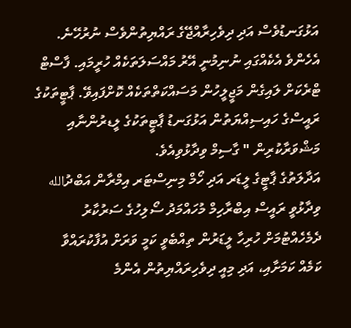އަޅުގަނޑުވެސް އަދި ދިވެހިރާއްޖޭގެ ރައްޔިތުންވެސް ނުރުހޭނެ. އެހެންވެ އެކެއްގައި ނުނިމުނީ އޭރު މައްސަލަތަކެއް ހުރީމައި. ފާސްޓް ޓްރެކަށް ލައިގެން މަޖީލީހުން މަސައްކަތްތަކެއް ކޮށްފައިވޭ. ޕާޓީތަކުގެ ރައީސްގެ ހައިސިއްޔަތުން އަޅުގަނޑު ޕާޓީތަކުގެ ލީޑރުންނާއި މަޝްވަރާކުރިން " ގާސިމް ވިދާޅުވިއެވެ.
އަދާލަތުގެ ޕާޓީގެ ލީޑަރ އަދި ހޯމް މިނިސްޓަރ އިމްރާން އަބްދުالله ވިދާޅުވީ ރައީސް އިބްރާހިމް މުހައްމަދު ސޯލިހުގެ ސަރުކާރު ދެމެހެއްޓުމަށް ހުރިހާ ލީޑަރުން ތިއްބެވީ ކަމީ ވަރަށް އުފާކުރައްވާ ކަމެއް ކަމަށާއި، އަދި މިއީ ދިވެހިރައްޔިތުން އެންމެ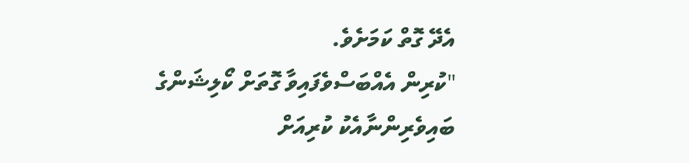އެދޭ ގޮތް ކަމަށެވެ.
"ކުރިން އެއްބަސްވެފައިވާ ގޮތަށް ކޯލިޝަންގެ ބައިވެރިންނާއެކު ކުރިއަށް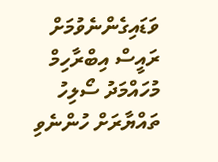ވަޑައިގެންނެވުމަށް ރައީސް އިބްރާހިމް މުހައްމަދު ސޯލިހު ތައްޔާރަށް ހުންނެވި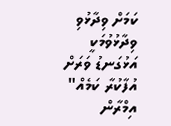ކަމަށް ވިދާޅުވި ވިދާޅުވުމަކީ އަޅުގަނޑު ވަރަށް އުފާކުރާ ކަމެއް" އިމްރާން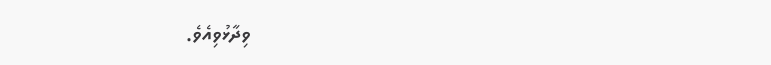ވިދާޅުވިއެވެ.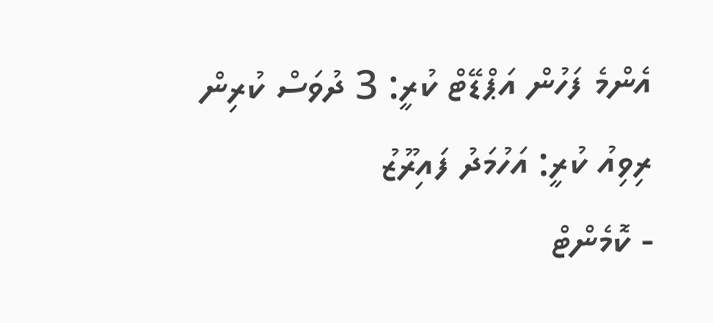އެންމެ ފަހުން އަޕްޑޭޓް ކުރީ: 3 ދުވަސް ކުރިން
ރިވިއު ކުރީ: އަހުމަދު ފައިރޫޒު
- ކޮމެންޓް